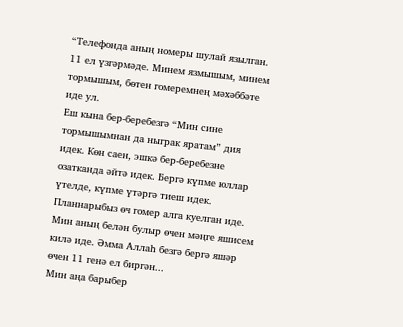“Телефонда аның номеры шулай язылган. 11 ел үзгәрмәде. Минем язмышым, минем тормышым, бөтен гомеремнең мәхәббәте иде ул.
Еш кына бер-беребезгә “Мин сине тормышымнан да ныграк яратам” дия идек. Көн саен, эшкә бер-беребезне озатканда әйтә идек. Бергә күпме юллар үтелде, күпме үтәргә тиеш идек. Планнарыбыз өч гомер алга куелган иде. Мин аның белән булыр өчен мәңге яшисем килә иде. Әмма Аллаһ безгә бергә яшәр өчен 11 генә ел биргән...
Мин аңа барыбер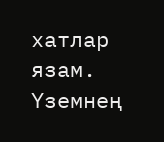хатлар язам. Үземнең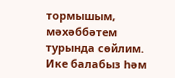тормышым, мәхәббәтем турында сөйлим.
Ике балабыз һәм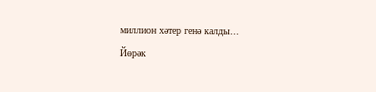миллион хәтер генә калды...
Йөрәк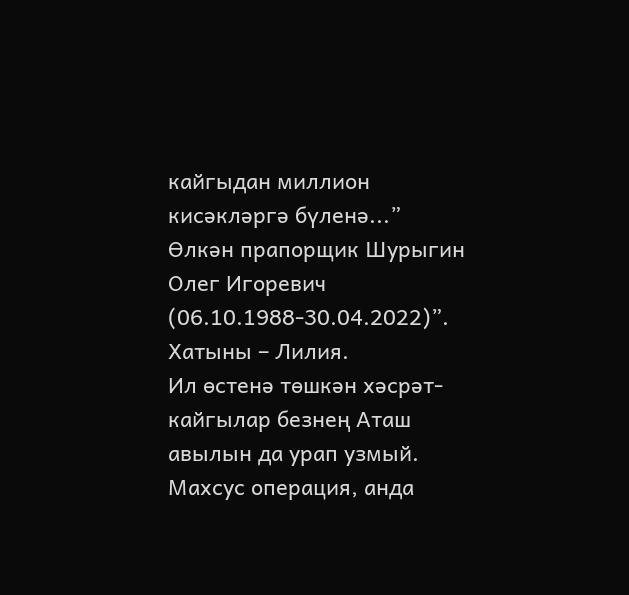кайгыдан миллион кисәкләргә бүленә...”
Өлкән прапорщик Шурыгин Олег Игоревич (06.10.1988-30.04.2022)”.
Хатыны – Лилия.
Ил өстенә төшкән хәсрәт-кайгылар безнең Аташ авылын да урап узмый. Махсус операция, анда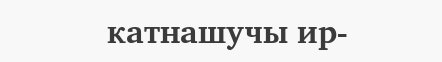катнашучы ир-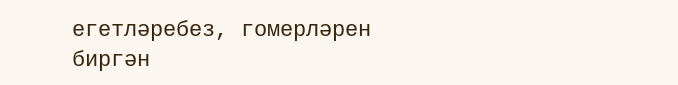егетләребез, гомерләрен биргән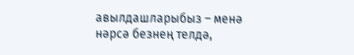авылдашларыбыз – менә нәрсә безнең телдә,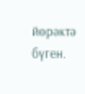йөрәктә бүген.